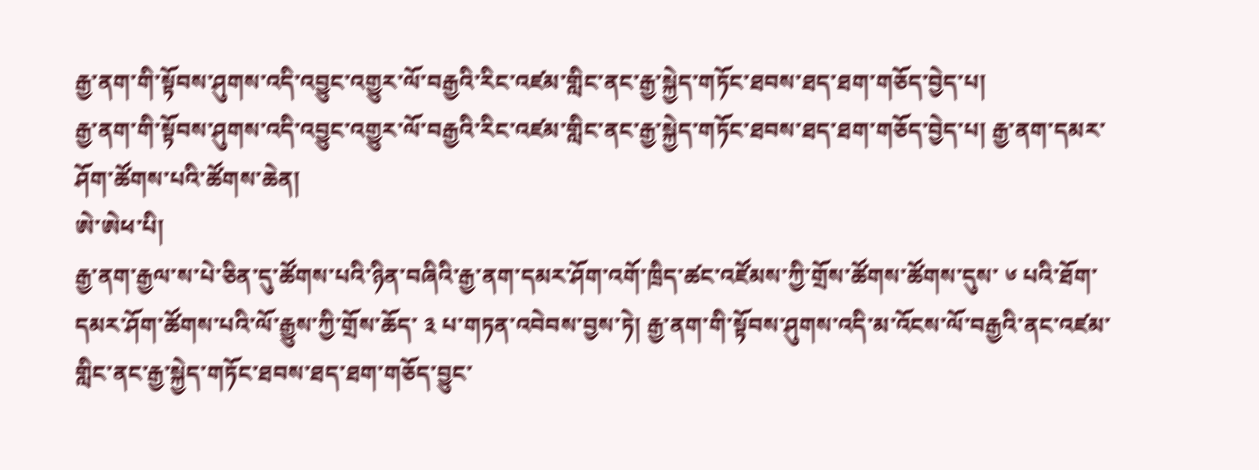རྒྱ་ནག་གི་སྟོབས་ཤུགས་འདི་འབྱུང་འགྱུར་ལོ་བརྒྱའི་རིང་འཛམ་གླིང་ནང་རྒྱ་སྐྱེད་གཏོང་ཐབས་ཐད་ཐག་གཅོད་བྱེད་པ།
རྒྱ་ནག་གི་སྟོབས་ཤུགས་འདི་འབྱུང་འགྱུར་ལོ་བརྒྱའི་རིང་འཛམ་གླིང་ནང་རྒྱ་སྐྱེད་གཏོང་ཐབས་ཐད་ཐག་གཅོད་བྱེད་པ། རྒྱ་ནག་དམར་ཤོག་ཚོགས་པའི་ཚོགས་ཆེན།
ཨེ་ཨེཕ་པི།
རྒྱ་ནག་རྒྱལ་ས་པེ་ཅིན་དུ་ཚོགས་པའི་ཉིན་བཞིའི་རྒྱ་ནག་དམར་ཤོག་འགོ་ཁྲིད་ཚང་འཛོམས་ཀྱི་གྲོས་ཚོགས་ཚོགས་དུས་ ༦ པའི་ཐོག་དམར་ཤོག་ཚོགས་པའི་ལོ་རྒྱུས་ཀྱི་གྲོས་ཆོད་ ༣ པ་གཏན་འབེབས་བྱས་ཏེ། རྒྱ་ནག་གི་སྟོབས་ཤུགས་འདི་མ་འོངས་ལོ་བརྒྱའི་ནང་འཛམ་གླིང་ནང་རྒྱ་སྐྱེད་གཏོང་ཐབས་ཐད་ཐག་གཅོད་བྱུང་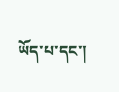ཡོད་པ་དང་།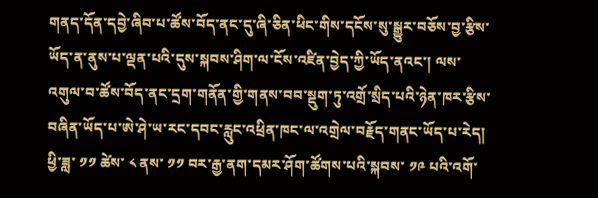གནད་དོན་དབྱེ་ཞིབ་པ་ཚོས་བོད་ནང་དུ་ཞི་ཅིན་ཕིང་གིས་དངོས་སུ་སྒྱུར་བཅོས་བྱ་རྩིས་ཡོད་ན་ནུས་པ་ལྡན་པའི་དུས་སྐབས་ཤིག་ལ་ངོས་འཛིན་བྱེད་ཀྱི་ཡོད་ནའང་། ལས་འགུལ་བ་ཚོས་བོད་ནང་དྲག་གནོན་གྱི་གནས་བབ་སྡུག་ཏུ་འགྲོ་སྲིད་པའི་ཉེན་ཁར་རྩིས་བཞིན་ཡོད་པ་ཨེ་ཤེ་ཡ་རང་དབང་རླུང་འཕྲིན་ཁང་ལ་འགྲེལ་བརྗོད་གནང་ཡོད་པ་རེད།
ཕྱི་ཟླ་ ༡༡ ཚེས་ ༨ ནས་ ༡༡ བར་རྒྱ་ནག་དམར་ཤོག་ཚོགས་པའི་སྐབས་ ༡༩ པའི་འགོ་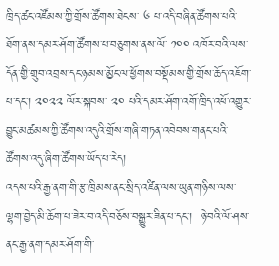ཁྲིད་ཚང་འཛོམས་ཀྱི་གྲོས་ཚོགས་ཐེངས་ ༦ པ་འདི་བཞིན་ཚོགས་པའི་ཐོག་ནས་དམར་ཤོག་ཚོགས་པ་བཅུགས་ནས་ལོ་ ༡༠༠ འཁོར་བའི་ལས་དོན་གྱི་གྲུབ་འབྲས་དང་ཉམས་མྱོང་ལ་ཕྱོགས་བསྡོམས་གྱི་གྲོས་ཆོད་འཇོག་པ་དང་། ༢༠༢༢ ལོར་སྐབས་ ༢༠ པའི་དམར་ཤོག་འགོ་ཁྲིད་འཕོ་འགྱུར་བྱུང་མཚམས་ཀྱི་ཚོགས་འདུའི་གྲོས་གཞི་གཏན་འབེབས་གནང་པའི་ཚོགས་འདུ་ཞིག་ཚོགས་ཡོད་པ་རེད།
འདས་པའི་རྒྱ་ནག་གི་རྩ་ཁྲིམས་ནང་སྲིད་འཛིན་ལས་ཡུན་གཉིས་ལས་ལྷག་བྱེད་མི་ཆོག་པ་ཟེར་བ་འདི་བཅོས་བསྒྱུར་ཟིན་པ་དང་།  ཉེ་བའི་ལོ་ཤས་ནང་རྒྱ་ནག་དམར་ཤོག་གི་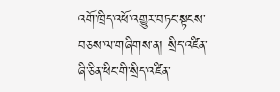འགོ་ཁྲིད་འཕོ་འགྱུར་བཏང་སྟངས་བཅས་ལ་གཞིགས་ན། སྲིད་འཛིན་ཞི་ཅིན་ཕིང་གི་སྲིད་འཛིན་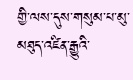གྱི་ལས་དུས་གསུམ་པ་མུ་མཐུད་འཛིན་རྒྱུའི་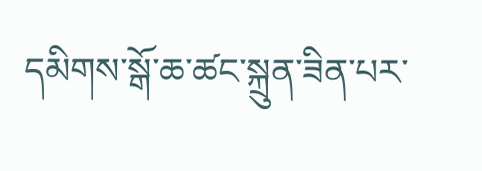དམིགས་སྒོ་ཆ་ཚང་སྐྲུན་ཟིན་པར་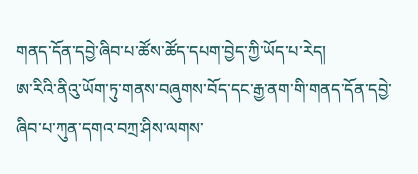གནད་དོན་དབྱེ་ཞིབ་པ་ཚོས་ཚོད་དཔག་བྱེད་ཀྱི་ཡོད་པ་རེད།
ཨ་རིའི་ནིའུ་ཡོག་ཏུ་གནས་བཞུགས་བོད་དང་རྒྱ་ནག་གི་གནད་དོན་དབྱེ་ཞིབ་པ་ཀུན་དགའ་བཀྲ་ཤིས་ལགས་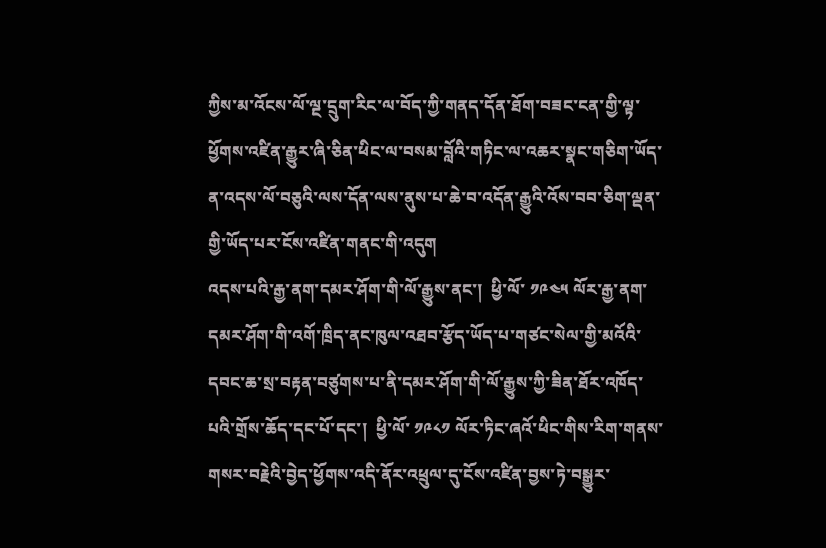ཀྱིས་མ་འོངས་ལོ་ལྔ་དྲུག་རིང་ལ་བོད་ཀྱི་གནད་དོན་ཐོག་བཟང་ངན་གྱི་ལྟ་ཕྱོགས་འཛིན་རྒྱུར་ཞི་ཅིན་ཕིང་ལ་བསམ་བློའི་གཏིང་ལ་འཆར་སྣང་གཅིག་ཡོད་ན་འདས་ལོ་བཅུའི་ལས་དོན་ལས་ནུས་པ་ཆེ་བ་འདོན་རྒྱུའི་འོས་བབ་ཅིག་ལྡན་གྱི་ཡོད་པར་ངོས་འཛིན་གནང་གི་འདུག
འདས་པའི་རྒྱ་ནག་དམར་ཤོག་གི་ལོ་རྒྱུས་ནང་།  ཕྱི་ལོ་ ༡༩༤༥ ལོར་རྒྱ་ནག་དམར་ཤོག་གི་འགོ་ཁྲིད་ནང་ཁུལ་འཐབ་རྩོད་ཡོད་པ་གཙང་སེལ་གྱི་མའོའི་དབང་ཆ་སྲ་བརྟན་བཙུགས་པ་ནི་དམར་ཤོག་གི་ལོ་རྒྱུས་ཀྱི་ཟིན་ཐོར་འཁོད་པའི་གྲོས་ཆོད་དང་པོ་དང་།  ཕྱི་ལོ་ ༡༩༨༡ ལོར་ཏིང་ཞའོ་ཕིང་གིས་རིག་གནས་གསར་བརྗེའི་བྱེད་ཕྱོགས་འདི་ནོར་འཕྲུལ་དུ་ངོས་འཛིན་བྱས་ཏེ་བསྒྱུར་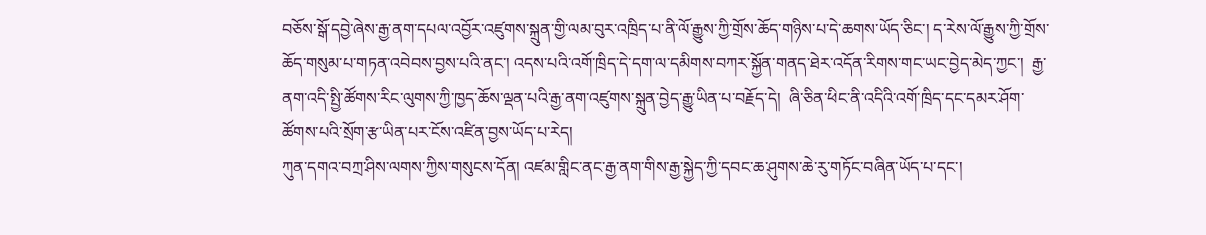བཅོས་སྒོ་དབྱེ་ཞེས་རྒྱ་ནག་དཔལ་འབྱོར་འཛུགས་སྐྲུན་གྱི་ལམ་བུར་འཁྲིད་པ་ནི་ལོ་རྒྱུས་ཀྱི་གྲོས་ཆོད་གཉིས་པ་དེ་ཆགས་ཡོད་ཅིང་། ད་རེས་ལོ་རྒྱུས་ཀྱི་གྲོས་ཆོད་གསུམ་པ་གཏན་འབེབས་བྱས་པའི་ནང་། འདས་པའི་འགོ་ཁྲིད་དེ་དག་ལ་དམིགས་བཀར་སྐྱོན་གནད་ཐེར་འདོན་རིགས་གང་ཡང་བྱེད་མེད་ཀྱང་།  རྒྱ་ནག་འདི་སྤྱི་ཚོགས་རིང་ལུགས་ཀྱི་ཁྱད་ཆོས་ལྡན་པའི་རྒྱ་ནག་འཛུགས་སྐྲུན་བྱེད་རྒྱུ་ཡིན་པ་བརྗོད་དེ།  ཞི་ཅིན་ཕིང་ནི་འདིའི་འགོ་ཁྲིད་དང་དམར་ཤོག་ཚོགས་པའི་སྲོག་རྩ་ཡིན་པར་ངོས་འཛིན་བྱས་ཡོད་པ་རེད།
ཀུན་དགའ་བཀྲ་ཤིས་ལགས་ཀྱིས་གསུངས་དོན། འཛམ་གླིང་ནང་རྒྱ་ནག་གིས་རྒྱ་སྐྱེད་ཀྱི་དབང་ཆ་ཤུགས་ཆེ་རུ་གཏོང་བཞིན་ཡོད་པ་དང་།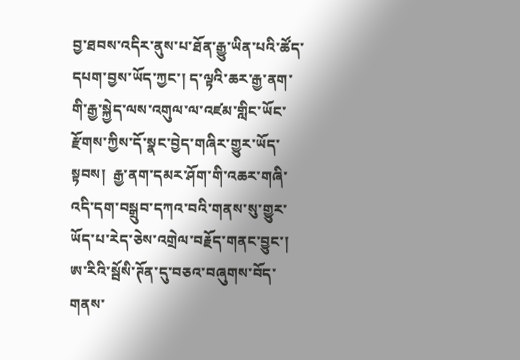བྱ་ཐབས་འདིར་ནུས་པ་ཐོན་རྒྱུ་ཡིན་པའི་ཚོད་དཔག་བྱས་ཡོད་ཀྱང་། ད་ལྟའི་ཆར་རྒྱ་ནག་གི་རྒྱ་སྐྱེད་ལས་འགུལ་ལ་འཛམ་གླིང་ཡོང་རྫོགས་ཀྱིས་དོ་སྣང་བྱེད་གཞིར་གྱུར་ཡོད་སྟབས།  རྒྱ་ནག་དམར་ཤོག་གི་འཆར་གཞི་འདི་དག་བསྒྲུབ་དཀའ་བའི་གནས་སུ་གྱུར་ཡོད་པ་རེད་ཅེས་འགྲེལ་བརྗོད་གནང་བྱུང་།
ཨ་རིའི་སྦོསི་ཊོན་དུ་བཅའ་བཞུགས་བོད་གནས་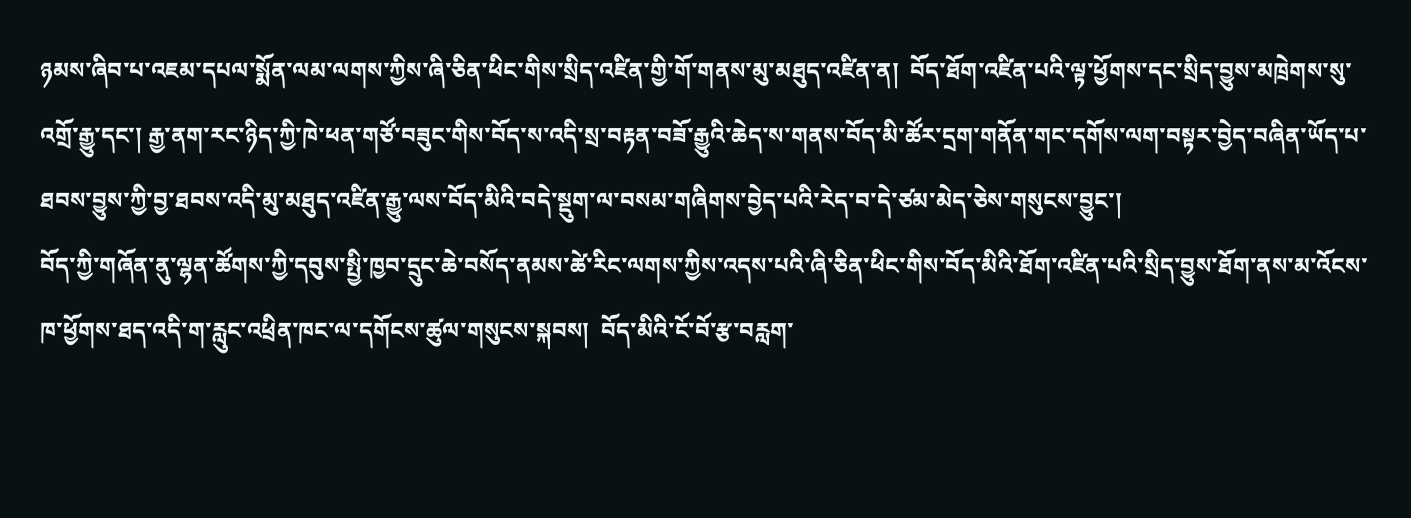ཉམས་ཞིབ་པ་འཇམ་དཔལ་སྨོན་ལམ་ལགས་ཀྱིས་ཞི་ཅིན་ཕིང་གིས་སྲིད་འཛིན་གྱི་གོ་གནས་མུ་མཐུད་འཛིན་ན།  བོད་ཐོག་འཛིན་པའི་ལྟ་ཕྱོགས་དང་སྲིད་བྱུས་མཁྲེགས་སུ་འགྲོ་རྒྱུ་དང་། རྒྱ་ནག་རང་ཉིད་ཀྱི་ཁེ་ཕན་གཙོ་བཟུང་གིས་བོད་ས་འདི་སྲ་བརྟན་བཟོ་རྒྱུའི་ཆེད་ས་གནས་བོད་མི་ཚོར་དྲག་གནོན་གང་དགོས་ལག་བསྟར་བྱེད་བཞིན་ཡོད་པ་ཐབས་བྱུས་ཀྱི་བྱ་ཐབས་འདི་མུ་མཐུད་འཛིན་རྒྱུ་ལས་བོད་མིའི་བདེ་སྡུག་ལ་བསམ་གཞིགས་བྱེད་པའི་རེད་བ་དེ་ཙམ་མེད་ཅེས་གསུངས་བྱུང་།
བོད་ཀྱི་གཞོན་ནུ་ལྷན་ཚོགས་ཀྱི་དབུས་སྤྱི་ཁྱབ་དྲུང་ཆེ་བསོད་ནམས་ཚེ་རིང་ལགས་ཀྱིས་འདས་པའི་ཞི་ཅིན་ཕིང་གིས་བོད་མིའི་ཐོག་འཛིན་པའི་སྲིད་བྱུས་ཐོག་ནས་མ་འོངས་ཁ་ཕྱོགས་ཐད་འདི་ག་རླུང་འཕྲིན་ཁང་ལ་དགོངས་ཚུལ་གསུངས་སྐབས།  བོད་མིའི་ངོ་བོ་རྩ་བརླག་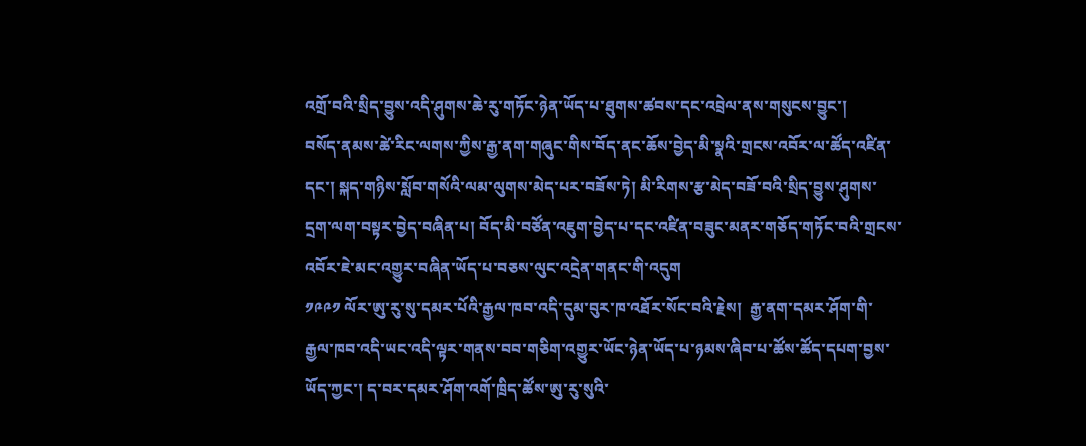འགྲོ་བའི་སྲིད་བྱུས་འདི་ཤུགས་ཆེ་རུ་གཏོང་ཉེན་ཡོད་པ་ཐུགས་ཚབས་དང་འབྲེལ་ནས་གསུངས་བྱུང་།
བསོད་ནམས་ཚེ་རིང་ལགས་ཀྱིས་རྒྱ་ནག་གཞུང་གིས་བོད་ནང་ཆོས་བྱེད་མི་སྣའི་གྲངས་འབོར་ལ་ཚོད་འཛིན་དང་། སྐད་གཉིས་སློབ་གསོའི་ལམ་ལུགས་མེད་པར་བཟོས་ཏེ། མི་རིགས་རྩ་མེད་བཟོ་བའི་སྲིད་བྱུས་ཤུགས་དྲག་ལག་བསྟར་བྱེད་བཞིན་པ། བོད་མི་བཙོན་འཇུག་བྱེད་པ་དང་འཛིན་བཟུང་མནར་གཅོད་གཏོང་བའི་གྲངས་འབོར་ཇེ་མང་འགྱུར་བཞིན་ཡོད་པ་བཅས་ལུང་འདྲེན་གནང་གི་འདུག
༡༩༩༡ ལོར་ཨུ་རུ་སུ་དམར་པོའི་རྒྱལ་ཁབ་འདི་དུམ་བུར་ཁ་འཐོར་སོང་བའི་རྗེས།  རྒྱ་ནག་དམར་ཤོག་གི་རྒྱལ་ཁབ་འདི་ཡང་འདི་ལྟར་གནས་བབ་གཅིག་འགྱུར་ཡོང་ཉེན་ཡོད་པ་ཉམས་ཞིབ་པ་ཚོས་ཚོད་དཔག་བྱས་ཡོད་ཀྱང་། ད་བར་དམར་ཤོག་འགོ་ཁྲིད་ཚོས་ཨུ་རུ་སུའི་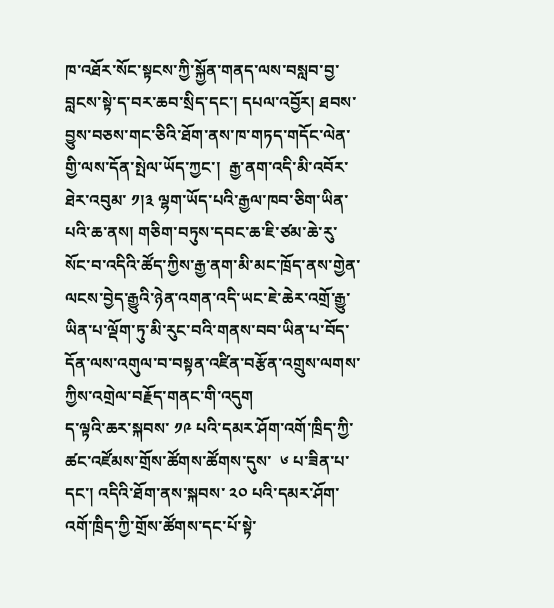ཁ་འཐོར་སོང་སྟངས་ཀྱི་སྐྱོན་གནད་ལས་བསླབ་བྱ་བླངས་སྟེ་ད་བར་ཆབ་སྲིད་དང་། དཔལ་འབྱོར། ཐབས་བྱུས་བཅས་གང་ཅིའི་ཐོག་ནས་ཁ་གཏད་གདོང་ལེན་གྱི་ལས་དོན་སྤེལ་ཡོད་ཀྱང་།  རྒྱ་ནག་འདི་མི་འབོར་ཐེར་འབུམ་ ༡།༣ ལྷག་ཡོད་པའི་རྒྱལ་ཁབ་ཅིག་ཡིན་པའི་ཆ་ནས། གཅིག་བཏུས་དབང་ཆ་ཇི་ཙམ་ཆེ་རུ་སོང་བ་འདིའི་ཚོད་ཀྱིས་རྒྱ་ནག་མི་མང་ཁྲོད་ནས་གྱེན་ལངས་བྱེད་རྒྱུའི་ཉེན་འགན་འདི་ཡང་ཇེ་ཆེར་འགྲོ་རྒྱུ་ཡིན་པ་ལྡོག་ཏུ་མི་རུང་བའི་གནས་བབ་ཡིན་པ་བོད་དོན་ལས་འགུལ་བ་བསྟན་འཛིན་བརྩོན་འགྲུས་ལགས་ཀྱིས་འགྲེལ་བརྗོད་གནང་གི་འདུག
ད་ལྟའི་ཆར་སྐབས་ ༡༩ པའི་དམར་ཤོག་འགོ་ཁྲིད་ཀྱི་ཚང་འཛོམས་གྲོས་ཚོགས་ཚོགས་དུས་  ༦ པ་ཟིན་པ་དང་། འདིའི་ཐོག་ནས་སྐབས་ ༢༠ པའི་དམར་ཤོག་འགོ་ཁྲིད་ཀྱི་གྲོས་ཚོགས་དང་པོ་སྟེ་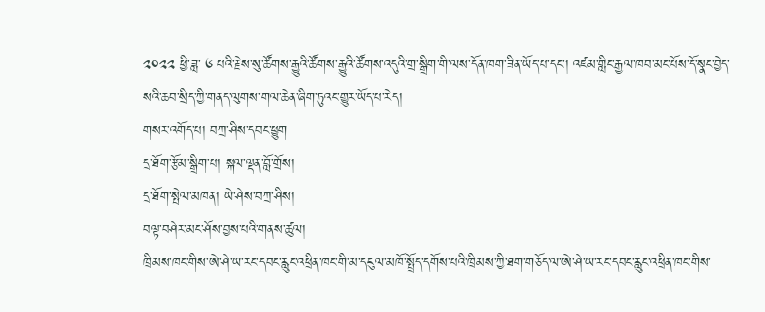༢༠༢༢ ཕྱི་ཟླ་ ༦ པའི་རྗེས་སུ་ཚོགས་རྒྱུའི་ཚོགས་རྒྱུའི་ཚོགས་འདུའི་གྲ་སྒྲིག་གི་ལས་དོན་ཁག་ཟིན་ཡོད་པ་དང་། འཛམ་གླིང་རྒྱལ་ཁབ་མང་པོས་དོ་སྣང་བྱེད་སའི་ཆབ་སྲིད་ཀྱི་གནད་ལུགས་གལ་ཆེན་ཞིག་ཏུའང་གྱུར་ཡོད་པ་རེད།
གསར་འགོད་པ། བཀྲ་ཤིས་དབང་ཕྱུག
དྲ་ཐོག་རྩོམ་སྒྲིག་པ། སྐལ་ལྡན་བློ་གྲོས།
དྲ་ཐོག་སྤེལ་མཁན། ཡེ་ཤེས་བཀྲ་ཤིས།
བལྟ་བཤེར་མང་ཤོས་བྱས་པའི་གནས་ཚུལ།
ཁྲིམས་ཁང་གིས་ཨེ་ཤེ་ཡ་རང་དབང་རླུང་འཕྲིན་ཁང་གི་མ་དངུལ་མཁོ་སྤྲོད་དགོས་པའི་ཁྲིམས་ཀྱི་ཐག་གཅོད་ལ་ཨེ་ཤེ་ཡ་རང་དབང་རླུང་འཕྲིན་ཁང་གིས་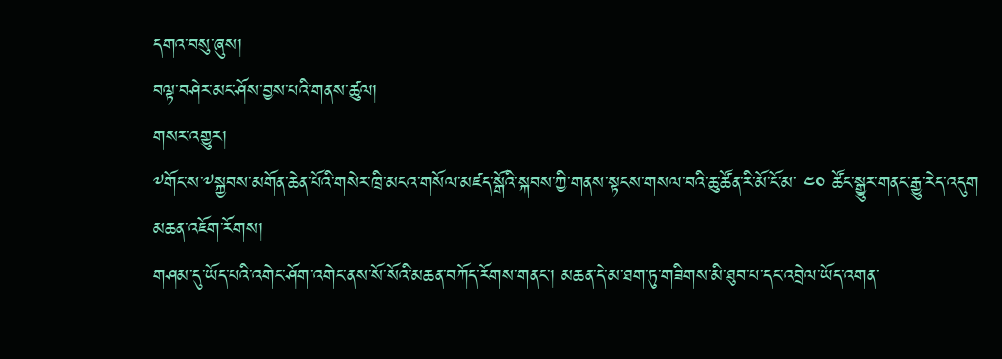དགའ་བསུ་ཞུས།
བལྟ་བཤེར་མང་ཤོས་བྱས་པའི་གནས་ཚུལ།
གསར་འགྱུར།
༸གོང་ས་༸སྐྱབས་མགོན་ཆེན་པོའི་གསེར་ཁྲི་མངའ་གསོལ་མཛད་སྒོའི་སྐབས་ཀྱི་གནས་སྟངས་གསལ་བའི་ཆུ་ཚོན་རི་མོ་ངོ་མ་ ༤༠ ཚོང་སྒྱུར་གནང་རྒྱུ་རེད་འདུག
མཆན་འཇོག་རོགས།
གཤམ་དུ་ཡོད་པའི་འགེང་ཤོག་འགེང་ནས་སོ་སོའི་མཆན་བཀོད་རོགས་གནང་། མཆན་དེ་མ་ཐག་ཏུ་གཟིགས་མི་ཐུབ་པ་དང་འབྲེལ་ཡོད་འགན་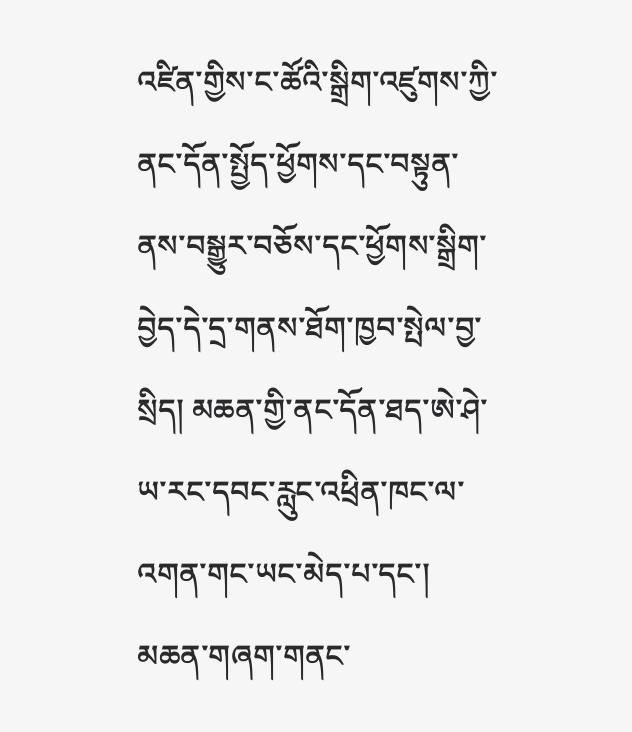འཛིན་གྱིས་ང་ཚོའི་སྒྲིག་འཛུགས་ཀྱི་ནང་དོན་སྤྱོད་ཕྱོགས་དང་བསྟུན་ནས་བསྒྱུར་བཅོས་དང་ཕྱོགས་སྒྲིག་བྱེད་དེ་དྲ་གནས་ཐོག་ཁྱབ་སྤེལ་བྱ་སྲིད། མཆན་གྱི་ནང་དོན་ཐད་ཨེ་ཤེ་ཡ་རང་དབང་རླུང་འཕྲིན་ཁང་ལ་འགན་གང་ཡང་མེད་པ་དང་། མཆན་གཞག་གནང་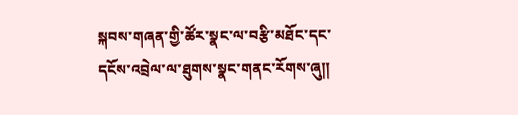སྐབས་གཞན་གྱི་ཚོར་སྣང་ལ་བརྩི་མཐོང་དང་དངོས་འབྲེལ་ལ་ཐུགས་སྣང་གནང་རོགས་ཞུ༎